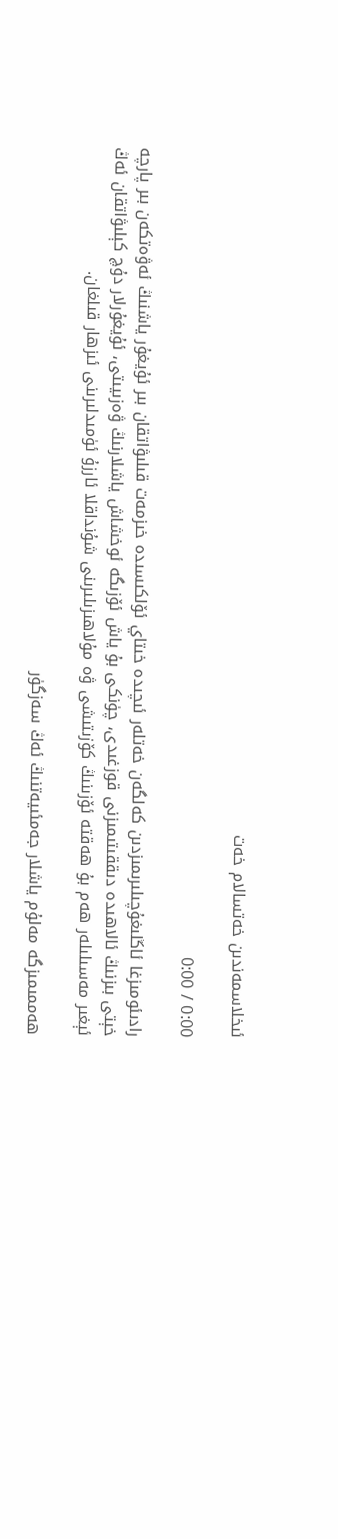ئىخلاسمەندىن خەتسالام خەت

0:00 / 0:00

رادىئومىزغا ئاڭلىغۇچىلىرىمىزدىن كەلگەن خەتلەر ئىچىدە خىتاي ئۆلكىسىدە خىزمەت قىلىۋاتقان بىر ئۇيغۇر ياشنىڭ ئەۋەتكەن بىر پارچە خېتى بىزنىڭ ئالاھىدە دىققىتىمىزنى قوزغىدى، چۈنكى بۇ ياش ئۆزىگە ئوخشاش ياشلارنىڭ ۋەزىيىتى، ئۇيغۇرلار دۇچ كېلىۋاتقان ئەڭ ئېغىر مەسىلىلەر ھەم بۇ ھەقتە ئۆزىنىڭ كۆزىتىشى ۋە مۇلاھىزىلىرىنى شۇنداقلا ئارزۇ ئۈمىدلىرىنى ئىزھار قىلغان.

ھەممىمىزگە مەلۇم ياشلار جەمئىيەتنىڭ ئەڭ سەزگۈر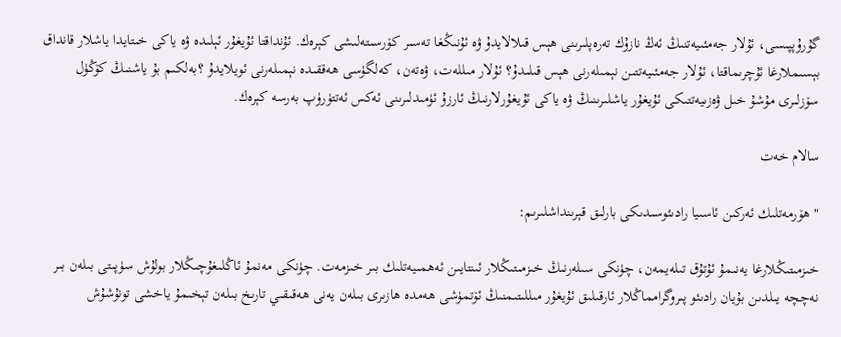گۇرۇپپىسى، ئۇلار جەمئىيەتنىڭ ئەڭ نازۇك تەرەپلىرىنى ھېس قىلالايدۇ ۋە ئۇنىڭغا تەسىر كۆرسىتەلىشى كېرەك. ئۇنداقتا ئۇيغۇر ئېلىدە ۋە ياكى خىتايدا ياشلار قانداق بېسىملارغا ئۇچرىماقتا، ئۇلار جەمئىيەتتىن نېمىلەرنى ھېس قىلىدۇ؟ ئۇلار مىللەت، ۋەتەن، كەلگۈسى ھەققىدە نېمىلەرنى ئويلايدۇ ؟بەلكىم بۇ ياشنىڭ كۆڭۈل سۆزلىرى مۇشۇ خىل ۋەزىيەتتىكى ئۇيغۇر ياشلىرىنىڭ ۋە ياكى ئۇيغۇرلارنىڭ ئارزۇ ئۈمىدلىرىنى ئەكس ئەتتۈرۈپ بەرسە كېرەك.

سالام خەت

" ھۆرمەتلىك ئەركىن ئاسىيا رادىئوسىدىكى بارلىق قېرىنداشلىرىم:

خىزمىتىڭلارغا يەنىمۇ ئۇتۇق تىلەيمەن، چۈنكى سىلەرنىڭ خىزمىتىڭلار ئىنتايىن ئەھمىيەتلىك بىر خىزمەت. چۈنكى مەنمۇ ئاڭلىغۇچىڭلار بولۇش سۈپىتى بىلەن بىر نەچچە يىلدىن بۇيان رادىئو پىروگرامماڭلار ئارقىلىق ئۇيغۇر مىللىتىمنىڭ ئۆتمۈشى ھەمدە ھازىرى بىلەن يەنى ھەقىقىي تارىخ بىلەن تېخىمۇ ياخشى تونۇشۇش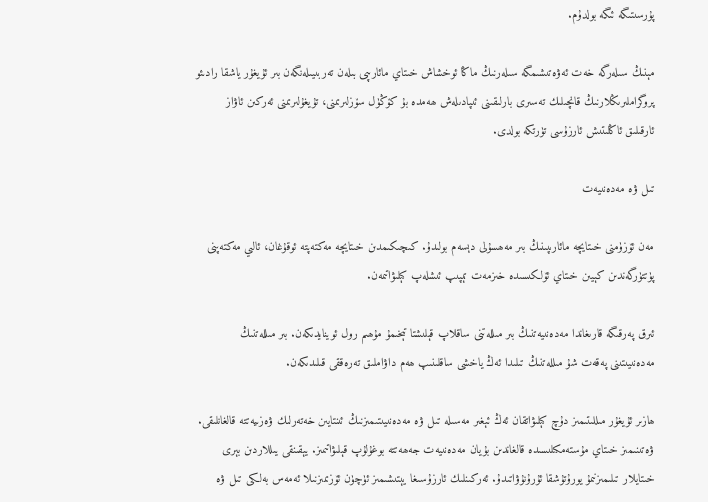پۇرسىتىگە ئىگە بولدۇم.

مېنىڭ سىلەرگە خەت ئەۋەتىشىمگە سىلەرنىڭ ماڭا ئوخشاش خىتاي مائارىپى بىلەن تەربىيىلەنگەن بىر ئۇيغۇر ياشقا رادىئو پروگراملىرىڭلارنىڭ قانچىلىك تەسىرى بارلىقىنى ئىپادىلەش ھەمدە بۇ كۆڭۈل سۆزلىرىمنى، تۇيغۇلىرىمنى ئەركىن ئاۋاز ئارقىلىق ئاڭلىتىش ئارزۇسى تۈرتكە بولدى.

تىل ۋە مەدەنىيەت

مەن ئۆزۈمنى خىتايچە مائارىپىنىڭ بىر مەھسۇلى دېسەم بولىدۇ. كىچىكىمدىن خىتايچە مەكتەپتە ئوقۇغان، ئالىي مەكتەپنى پۈتتۈرگەندىن كېيىن خىتاي ئۆلكىسىدە خىزمەت تېپىپ ئىشلەپ كېلىۋاتىمەن.

ئىرق پەرقىگە قارىغاندا مەدەنىيەتنىڭ بىر مىللەتنى ساقلاپ قېلىشتا تېخىمۇ مۇھىم رول ئوينايدىكەن. بىر مىللەتنىڭ مەدەنىيىتىنى پەقەت شۇ مىللەتنىڭ تىلىدا ئەڭ ياخشى ساقلىنىپ ھەم داۋاملىق تەرەققى قىلىدىكەن.

ھازىر ئۇيغۇر مىللىتىمىز دۇچ كېلىۋاتقان ئەڭ ئېغىر مەسىلە تىل ۋە مەدەنىيىتىمىزنىڭ ئىنتايىن خەتەرلىك ۋەزىيەتتە قالغانلىقى. ۋەتىنىمىز خىتاي مۇستەمكىلىسىدە قالغاندىن بۇيان مەدەنىيەت جەھەتتە بوغۇلۇپ قېلىۋاتىمىز. يېقىنقى يىللاردىن بېرى خىتايلار تىلىمىزنىمۇ يورۇتۇشقا ئۇرۇنۇۋاتىدۇ. ئەركىنلىك ئارزۇسىغا يېتىشىمىز ئۈچۈن ئۆزىمىزنىلا ئەمەس بەلكى تىل ۋە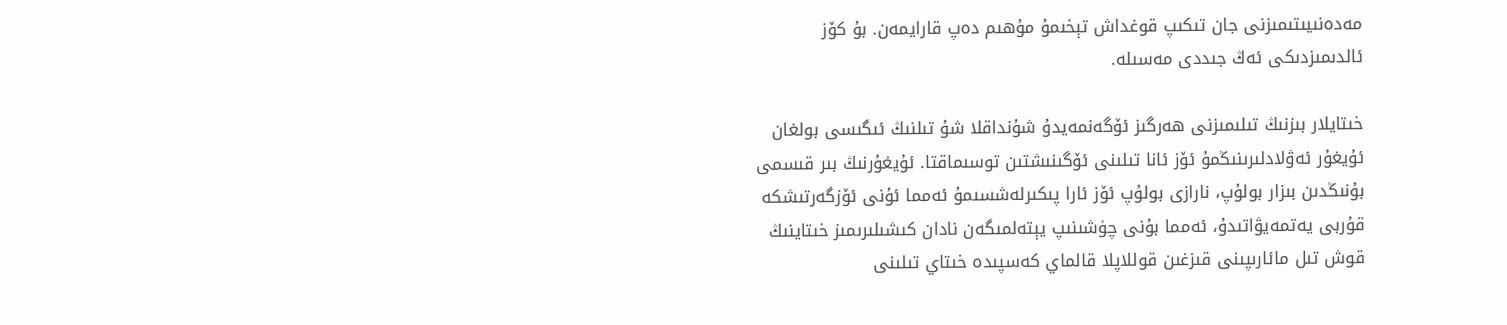مەدەنىيىتىمىزنى جان تىكىپ قوغداش تېخىمۇ مۇھىم دەپ قارايمەن. بۇ كۆز ئالدىمىزدىكى ئەڭ جىددى مەسىلە.

خىتايلار بىزنىڭ تىلىمىزنى ھەرگىز ئۆگەنمەيدۇ شۇنداقلا شۇ تىلنىڭ ئىگىسى بولغان ئۇيغۇر ئەۋلادلىرىنىڭمۇ ئۆز ئانا تىلىنى ئۆگىنىشتىن توسىماقتا. ئۇيغۇرنىڭ بىر قىسمى بۇنىڭدىن بىزار بولۇپ، نارازى بولۇپ ئۆز ئارا پىكىرلەشسىمۇ ئەمما ئۇنى ئۆزگەرتىشكە قۇربى يەتمەيۋاتىدۇ، ئەمما بۇنى چۈشىنىپ يېتەلمىگەن نادان كىشىلىرىمىز خىتاينىڭ قوش تىل مائارىپىنى قىزغىن قوللاپلا قالماي كەسپىدە خىتاي تىلىنى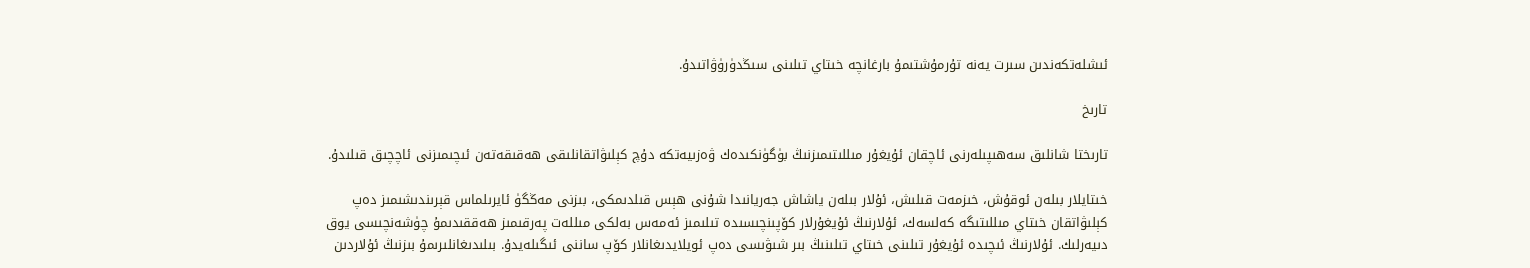ئىشلەتكەندىن سىرت يەنە تۇرمۇشتىمۇ بارغانچە خىتاي تىلىنى سىڭدۈرۈۋاتىدۇ.

تارىخ

تارىختا شانلىق سەھىپىلەرنى ئاچقان ئۇيغۇر مىللىتىمىزنىڭ بۈگۈنكىدەك ۋەزىيەتكە دۇچ كېلىۋاتقانلىقى ھەقىقەتەن ئىچىمىزنى ئاچچىق قىلىدۇ.

خىتايلار بىلەن ئوقۇش، خىزمەت قىلىش، ئۇلار بىلەن ياشاش جەريانىدا شۇنى ھېس قىلدىمكى، بىزنى مەڭگۈ ئايرىلماس قېرىندىشىمىز دەپ كېلىۋاتقان خىتاي مىللىتىگە كەلسەك، ئۇلارنىڭ ئۇيغۇرلار كۆپىنچىسىدە تىلىمىز ئەمەس بەلكى مىللەت پەرقىمىز ھەققىدىمۇ چۈشەنچىسى يوق دىيەرلىك. ئۇلارنىڭ ئىچىدە ئۇيغۇر تىلىنى خىتاي تىلىنىڭ بىر شىۋىسى دەپ ئويلايدىغانلار كۆپ ساننى ئىگىلەيدۇ. بىلىدىغانلىرىمۇ بىزنىڭ ئۇلاردىن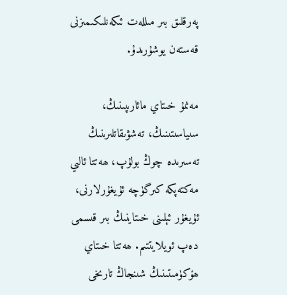پەرقلىق بىر مىللەت ئىكەنلىكىمىزنى قەستەن يوشۇرىدۇ.

مەنمۇ خىتاي مائارىپىنىڭ، سىياسىتىنىڭ، تەشۋىقاتلىرىنىڭ تەسىرىدە چوڭ بولۇپ، ھەتتا ئالىي مەكتەپكە كىرگۈچە ئۇيغۇرلارنى، ئۇيغۇر ئېلىنى خىتاينىڭ بىر قىسمى دەپ ئويلايتتىم. ھەتتا خىتاي ھۆكۈمىتىنىڭ شىنجاڭ تارىخى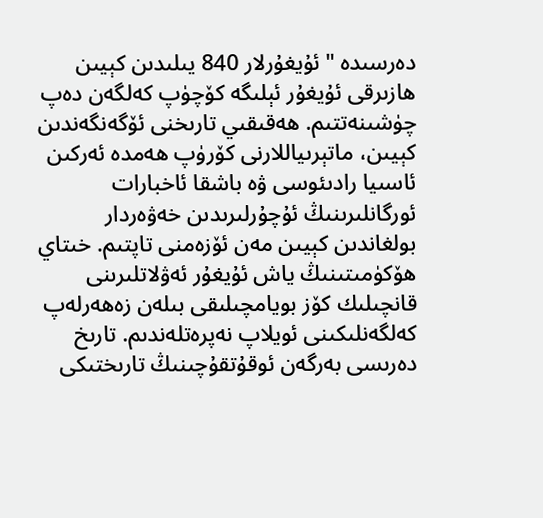دەرسىدە " ئۇيغۇرلار 840 يىلىدىن كېيىن ھازىرقى ئۇيغۇر ئېلىگە كۆچۈپ كەلگەن دەپ چۈشىنەتتىم. ھەقىقىي تارىخنى ئۆگەنگەندىن كېيىن، ماتېرىياللارنى كۆرۈپ ھەمدە ئەركىن ئاسىيا رادىئوسى ۋە باشقا ئاخبارات ئورگانلىرىنىڭ ئۇچۇرلىرىدىن خەۋەردار بولغاندىن كېيىن مەن ئۆزەمنى تاپتىم. خىتاي ھۆكۈمىتىنىڭ ياش ئۇيغۇر ئەۋلاتلىرىنى قانچىلىك كۆز بويامچىلىقى بىلەن زەھەرلەپ كەلگەنلىكىنى ئويلاپ نەپرەتلەندىم. تارىخ دەرىسى بەرگەن ئوقۇتقۇچىنىڭ تارىختىكى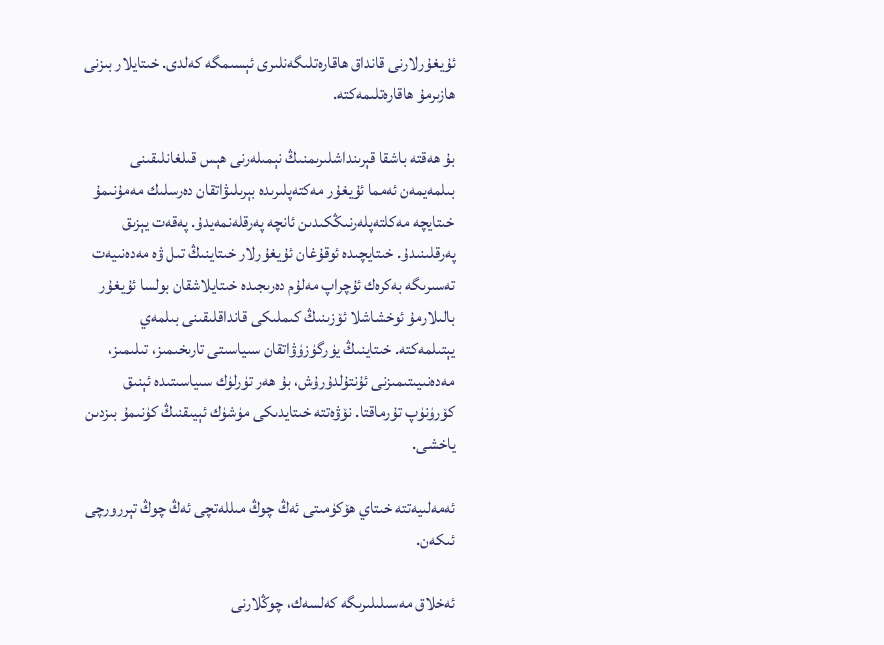ئۇيغۇرلارنى قانداق ھاقارەتلىگەنلىرى ئېسىمگە كەلدى. خىتايلار بىزنى ھازىرمۇ ھاقارەتلىمەكتە.

بۇ ھەقتە باشقا قېرىنداشلىرىمنىڭ نېمىلەرنى ھېس قىلغانلىقىنى بىلمەيمەن ئەمما ئۇيغۇر مەكتەپلىرىدە بېرىلىۋاتقان دەرسلىك مەمۇنىمۇ خىتايچە مەكلتەپلەرنىڭكىدىن ئانچە پەرقلەنمەيدۇ. پەقەت يېزىق پەرقلىنىدۇ. خىتايچىدە ئوقۇغان ئۇيغۇرلار خىتاينىڭ تىل ۋە مەدەنىيەت تەسىرىگە بەكرەك ئۇچراپ مەلۇم دەرىجىدە خىتايلاشقان بولسا ئۇيغۇر بالىلارمۇ ئوخشاشلا ئۆزىنىڭ كىملىكى قانداقلىقىنى بىلمەي يېتىلمەكتە. خىتاينىڭ يۈرگۈزۈۋاتقان سىياسىتى تارىخىمىز، تىلىمىز، مەدەنىيىتىمىزنى ئۇنتۇلدۇرۇش، بۇ ھەر تۈرلۈك سىياسىتىدە ئېنىق كۆرۈنۈپ تۇرماقتا. نۆۋەتتە خىتايدىكى مۈشۈك ئېيىقنىڭ كۈنىمۇ بىزدىن ياخشى.

ئەمەلىيەتتە خىتاي ھۆكۈمىتى ئەڭ چوڭ مىللەتچى ئەڭ چوڭ تېررورچى ئىكەن.

ئەخلاق مەسىلىلىرىگە كەلسەك، چوڭلارنى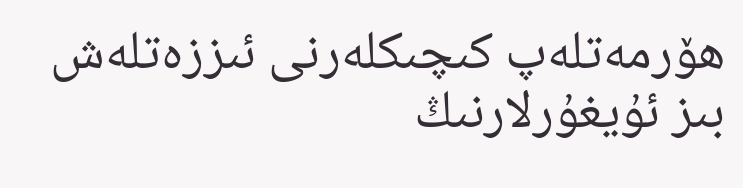ھۆرمەتلەپ كىچىكلەرنى ئىززەتلەش بىز ئۇيغۇرلارنىڭ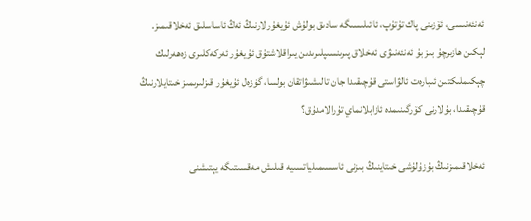ئەنئەنىسى، ئۆزىنى پاك تۇتۇپ، ئائىلىسىگە سادىق بولۇش ئۇيغۇرلارنىڭ ئەڭ ئاساسلىق ئەخلاقىمىز. لېكىن ھازىرچۇ بىز بۇ ئەنئەنىۋى ئەخلاق پىرىنسىپلىرىدىن يىراقلاشتۇق ئۇيغۇر ئەركەكلىرى زەھەرلىك چېكىملىكتىن ئىبارەت ئالۋاستى قۇچىقىدا جان تالىشىۋاتقان بولسا، گۈزەل ئۇيغۇر قىزلىرىمىز خىتايلارنىڭ قۇچىقىدا، بۇلارنى كۆرگىنىمدە ئازابلانماي تۇرالامدۇق؟

ئەخلاقىمىزنىڭ بۇزۇلۇشى خىتاينىڭ بىزنى ئاسسىمىلياتسىيە قىلىش مەقسىتىگە يېتىشنى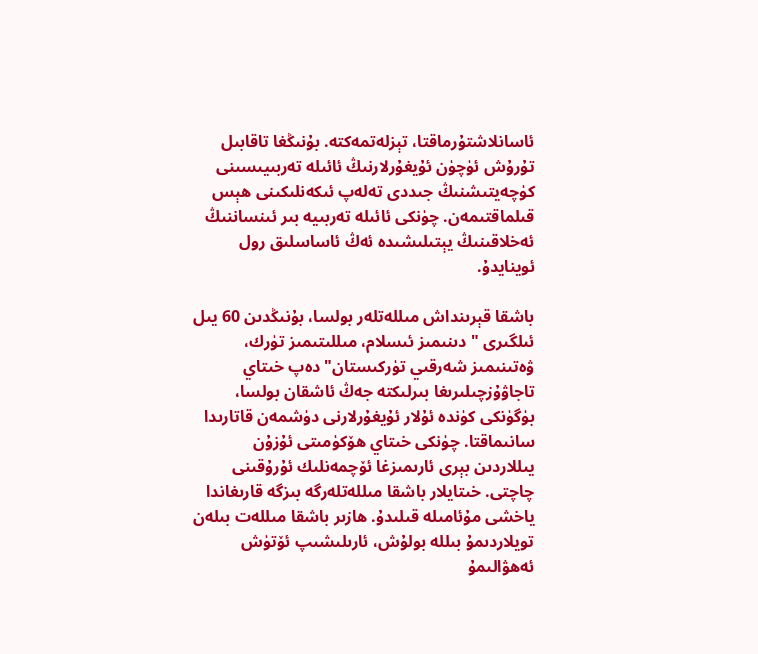ئاسانلاشتۇرماقتا، تېزلەتمەكتە. بۇنىڭغا تاقابىل تۇرۇش ئۈچۈن ئۇيغۇرلارنىڭ ئائىلە تەربىيىسىنى كۈچەيتىشنىڭ جىددى تەلەپ ئىكەنلىكىنى ھېس قىلماقتىمەن. چۈنكى ئائىلە تەربىيە بىر ئىنساننىڭ ئەخلاقىنىڭ يېتىلىشىدە ئەڭ ئاساسلىق رول ئوينايدۇ.

باشقا قېرىنداش مىللەتلەر بولسا، بۇنىڭدىن 60 يىل ئىلگىرى " دىنىمىز ئىسلام، مىللىتىمىز تۈرك، ۋەتىنىمىز شەرقىي تۈركىستان" دەپ خىتاي تاجاۋۇزچىلىرىغا بىرلىكتە جەڭ ئاشقان بولسا، بۈگۈنكى كۈندە ئۇلار ئۇيغۇرلارنى دۈشمەن قاتارىدا سانىماقتا. چۈنكى خىتاي ھۆكۈمىتى ئۇزۇن يىللاردىن بېرى ئارىمىزغا ئۆچمەنلىك ئۇرۇقىنى چاچتى. خىتايلار باشقا مىللەتلەرگە بىزگە قارىغاندا ياخشى مۇئامىلە قىلىدۇ. ھازىر باشقا مىللەت بىلەن تويلاردىمۇ بىللە بولۇش، ئارىلىشىپ ئۆتۈش ئەھۋالىمۇ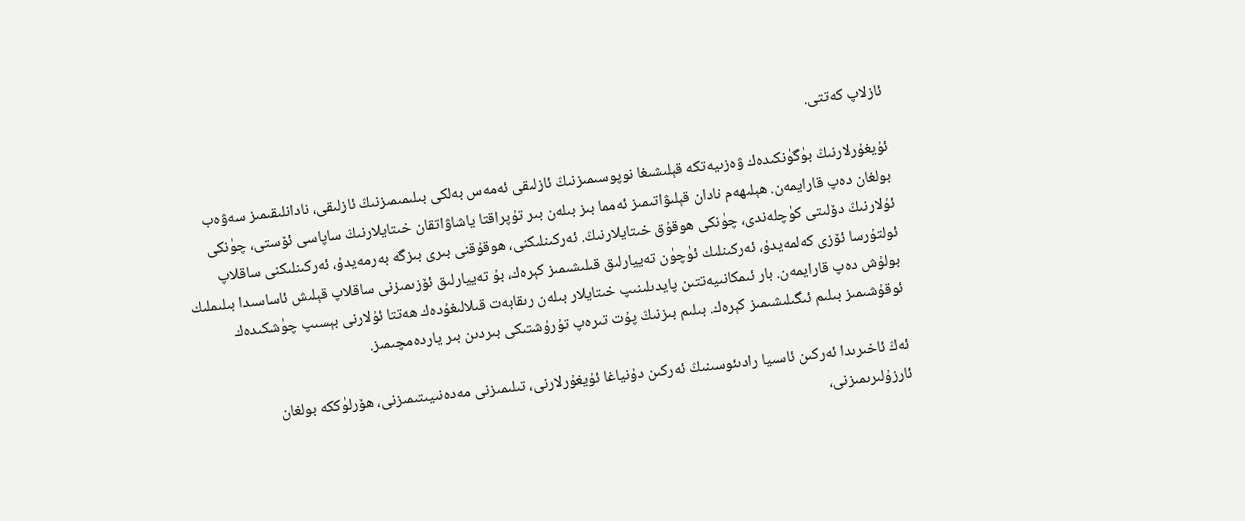ئازلاپ كەتتى.

ئۇيغۇرلارنىڭ بۈگۈنكىدەك ۋەزىيەتكە قېلىشىغا نوپوسىمىزنىڭ ئازلىقى ئەمەس بەلكى بىلىمىمىزنىڭ ئازلىقى، نادانلىقىمىز سەۋەب بولغان دەپ قارايمەن. ھېلىھەم نادان قېلىۋاتىمىز ئەمما بىز بىلەن بىر تۇپراقتا ياشاۋاتقان خىتايلارنىڭ ساپاسى ئۆستى، چۈنكى ئۇلارنىڭ دۆلىتى كۈچلەندى، چۈنكى ھوقۇق خىتايلارنىڭ. ئەركىنلىكنى، ھوقۇقنى بىرى بىزگە بەرمەيدۇ، ئەركىنلىكنى ساقلاپ ئولتۇرسا ئۆزى كەلمەيدۇ، ئەركىنلىك ئۈچۈن تەييارلىق قىلىشىمىز كېرەك، بۇ تەييارلىق ئۆزىمىزنى ساقلاپ قېلىش ئاساسىدا بىلىملىك بولۇش دەپ قارايمەن. بار ئىمكانىيەتتىن پايدىلىنىپ خىتايلار بىلەن رىقابەت قىلالىغۇدەك ھەتتا ئۇلارنى بېسىپ چۈشكىدەك ئوقۇشىمىز بىلىم ئىگىلىشىمىز كېرەك. بىلىم بىزنىڭ پۇت تىرەپ تۇرۇشتىكى بىردىن بىر ياردەمچىمىز.

ئەڭ ئاخىرىدا ئەركىن ئاسىيا رادىئوسىنىڭ ئەركىن دۇنياغا ئۇيغۇرلارنى، تىلىمىزنى مەدەنىيىتىمىزنى، ھۆرلۈككە بولغان ئارزۇلىرىمىزنى،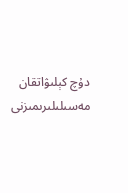دۇچ كېلىۋاتقان مەسىلىلىرىمىزنى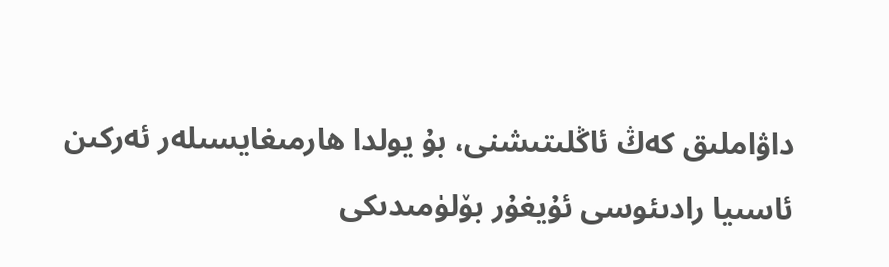داۋاملىق كەڭ ئاڭلىتىشنى، بۇ يولدا ھارمىغايسىلەر ئەركىن ئاسىيا رادىئوسى ئۇيغۇر بۆلۈمىدىكى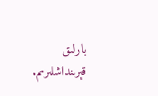بارلىق قېرىنداشلىرىم.